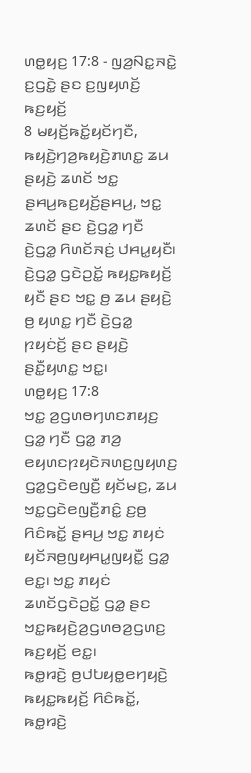ꤛꤥ꤭ꤟꤢ꤬ 17:8 - ꤜꤤ꤬ꤡꤢ꤭ꤏꤢꤧ꤭ ꤢ꤬ꤞꤢꤧ꤭ ꤔꤢ ꤢ꤬ꤜꤟꤛꤢꤩ꤬ ꤒꤢ꤬ꤟꤢꤩ꤬
8 ꤗꤟꤢꤩ꤬ꤒꤢꤩ꤭ꤟꤢꤩꤚꤢꤪ, ꤒꤟꤢꤧ꤬ꤚꤤ꤬ꤒꤟꤢꤧ꤬ꤊꤛꤢ꤭ ꤘꤣ ꤔꤟꤢꤧ꤬ ꤘꤛꤢꤩ ꤠꤢ꤭ ꤔꤌꤣ꤬ꤒꤢ꤬ꤟꤢꤩ꤬ꤔꤌꤣ꤬, ꤠꤢ꤭ ꤘꤛꤢꤩ ꤔꤢ ꤢꤧ꤬ꤞꤤ꤭ ꤚꤢꤪ ꤢꤧ꤬ꤞꤤ꤭ ꤖꤛꤢꤩꤏꤢꤦ꤬ ꤓꤌꤣ꤭ꤟꤢꤪ꤯ ꤢꤧ꤬ꤞꤤ꤭ ꤞꤢꤧꤑꤢꤩ꤭ ꤒꤟꤢ꤭ꤒꤟꤢꤩ꤬ ꤟꤢꤪ ꤔꤢ ꤠꤢ꤭ ꤥ꤬ ꤘꤣ ꤔꤟꤢꤧ꤬ ꤥ꤬ ꤟꤛꤢ꤭ ꤚꤢꤪ ꤢꤧ꤬ꤞꤤ꤭ ꤐꤟꤢꤦꤢꤩ꤬ ꤔꤢ ꤔꤟꤢꤧ꤬ ꤔꤢꤪ꤭ꤟꤛꤢ꤭ ꤠꤢ꤭꤯
ꤛꤥ꤭ꤟꤢ꤬ 17:8
ꤠꤢ꤭ ꤤ꤬ꤞꤛꤥꤚꤛꤢꤊꤟꤢ꤬ ꤞꤤ꤭ ꤚꤢꤪ ꤞꤤ꤭ ꤊꤤ꤬ ꤕꤟꤛꤢꤐꤟꤢꤧꤏꤛꤢ꤬ꤜꤟꤛꤢ꤬ ꤞꤤ꤭ꤞꤢꤧꤕꤜꤢꤪ꤬ ꤟꤢꤩꤗꤢ꤬, ꤘꤣ ꤠꤢ꤭ꤞꤢꤧꤕꤜꤢꤪ꤬ꤊꤢꤨ꤭ ꤢ꤬ꤥ꤬ ꤖꤢꤨꤒꤢꤩ꤭ ꤔꤌꤣ꤬ ꤠꤢ꤭ ꤊꤟꤢꤦ ꤟꤢꤩꤏꤥ꤬ꤜꤟꤌꤣ꤭ꤜꤟꤢꤪ꤭ ꤞꤤ꤭ ꤕꤢ꤭꤯ ꤠꤢ꤭ ꤊꤟꤢꤦ ꤘꤛꤢꤩꤞꤢꤧꤑꤢꤩ꤭ ꤞꤤ꤭ ꤔꤢ ꤠꤢ꤭ꤒꤟꤢꤧ꤬ꤤ꤬ꤞꤛꤥꤤ꤬ꤞꤛꤢ꤬ ꤒꤢ꤬ꤟꤢꤩ꤬ ꤕꤢ꤭꤯
ꤒꤥ꤭ꤙꤢꤧ꤬ ꤥ꤬ꤓꤝꤟꤥ꤭ꤕꤚꤟꤢꤧ꤬ ꤒꤟꤢ꤭ꤒꤟꤢꤩ꤬ ꤖꤢꤨꤒꤢꤩ꤭, ꤒꤥ꤭ꤙꤢꤧ꤬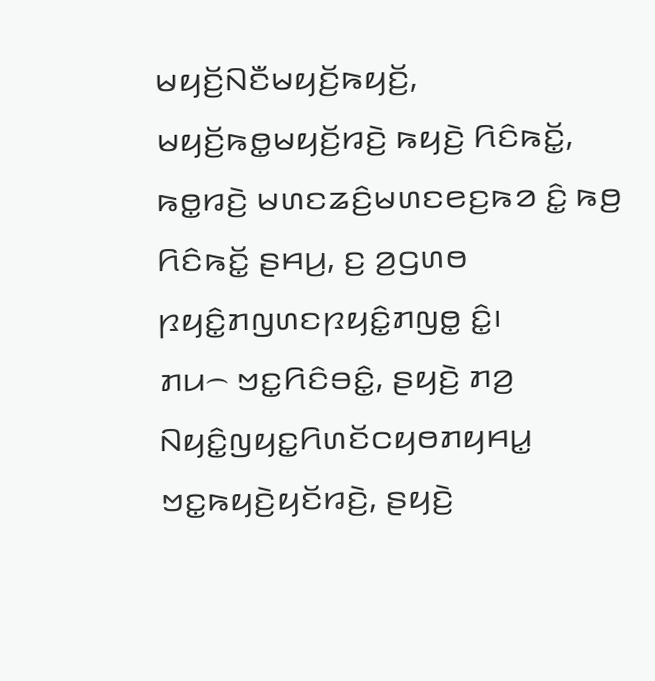ꤗꤟꤢꤩ꤬ꤡꤢꤪꤗꤟꤢꤩ꤬ꤒꤟꤢꤩ꤬, ꤗꤟꤢꤩ꤬ꤒꤥ꤭ꤗꤟꤢꤩ꤬ꤙꤢꤧ꤬ ꤒꤟꤢꤧ꤬ ꤖꤢꤨꤒꤢꤩ꤭, ꤒꤥ꤭ꤙꤢꤧ꤬ ꤗꤛꤢꤘꤢꤨ꤬ꤗꤛꤢꤕꤢ꤬ꤒꤤ ꤢꤨ꤭ ꤒꤥ꤬ ꤖꤢꤨꤒꤢꤩ꤭ ꤔꤌꤣ꤬, ꤢ꤬ ꤤ꤬ꤞꤛꤥ ꤐꤟꤢꤨ꤭ꤊꤜꤛꤢꤐꤟꤢꤨ꤭ꤊꤜꤥ꤭ ꤢꤨ꤭꤯
ꤊꤣ꤮ ꤠꤢ꤭ꤖꤢꤨꤋꤢꤨ꤭, ꤔꤟꤢꤧ꤬ ꤊꤤ꤬ ꤡꤟꤢꤨ꤭ꤜꤟꤢ꤭ꤖꤛꤢꤩꤍꤟꤥꤊꤟꤌꤣ꤭ ꤠꤢ꤭ꤒꤟꤢꤧ꤬ꤟꤢꤩꤙꤢꤧ꤬, ꤔꤟꤢꤧ꤬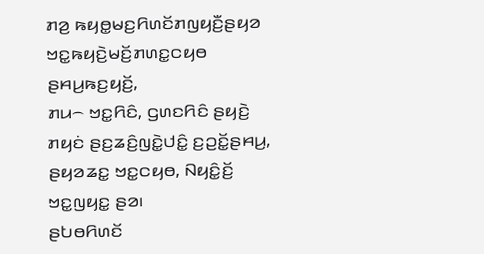ꤊꤤ꤬ ꤒꤟꤥ꤭ꤗꤢ꤬ꤖꤛꤢꤩꤊꤜꤟꤢꤪ꤬ꤔꤟꤤ ꤠꤢ꤭ꤒꤟꤢꤧ꤬ꤗꤢꤩ꤬ꤊꤛꤢ꤭ꤍꤟꤥ ꤔꤌꤣ꤬ꤒꤢ꤬ꤟꤢꤩ꤬,
ꤊꤣ꤮ ꤠꤢ꤭ꤖꤢꤨ, ꤞꤛꤢꤖꤢꤨ ꤔꤟꤢꤧ꤬ ꤊꤟꤢꤦ ꤔꤢ꤬ꤘꤢꤨ꤬ꤜꤢꤧ꤭ꤓꤢꤨ꤭ ꤢ꤬ꤑꤢꤩ꤭ꤔꤌꤣ꤬, ꤔꤟꤤꤘꤢ꤭ ꤠꤢ꤭ꤍꤟꤥ, ꤡꤟꤢꤨ꤭ꤢꤩ꤬ ꤠꤢ꤭ꤜꤟꤢ꤭ ꤔꤤ꤯
ꤔꤝꤥꤖꤛꤢꤩ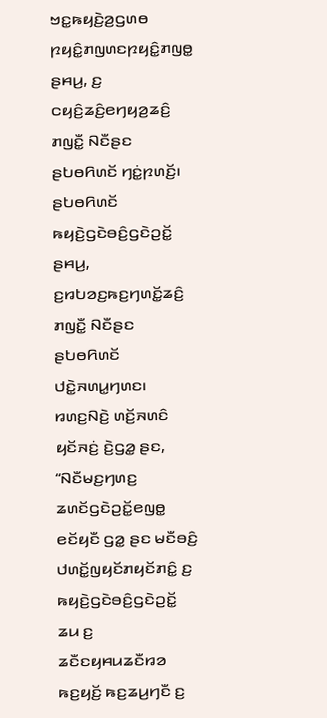ꤠꤢ꤭ꤒꤟꤢꤧ꤬ꤤ꤬ꤞꤛꤥ ꤐꤟꤢꤨ꤭ꤊꤜꤛꤢꤐꤟꤢꤨ꤭ꤊꤜꤥ꤭ ꤔꤌꤣ꤬, ꤢ꤬ ꤍꤟꤢꤨ꤬ꤘꤢꤨ꤬ꤕꤚꤟꤤ꤬ꤘꤢꤨ꤬ ꤊꤜꤢꤪ꤭ ꤡꤢꤪꤔꤢ ꤔꤝꤥꤖꤛꤢꤩ ꤚꤢꤦ꤭ꤐꤛꤢꤩ꤬꤯ ꤔꤝꤥꤖꤛꤢꤩ ꤒꤟꤢꤧ꤬ꤞꤢꤧꤋꤢꤨ꤬ꤞꤢꤧꤑꤢꤩ꤭ ꤔꤌꤣ꤬, ꤢ꤬ꤙꤝꤤꤢ꤬ꤒꤢ꤬ꤚꤛꤢꤩ꤭ꤘꤢꤨ꤬ ꤊꤜꤢꤪ꤭ ꤡꤢꤪꤔꤢ ꤔꤝꤥꤖꤛꤢꤩ ꤓꤢꤧ꤭ꤏꤛꤣ꤭ꤚꤛꤢ꤯
ꤙꤛꤢ꤬ꤡꤢꤧ꤬ ꤛꤢꤩ꤬ꤏꤛꤢꤨ ꤟꤢꤩꤏꤢꤦ꤬ ꤢꤧ꤬ꤞꤤ꤭ ꤔꤢ, “ꤡꤢꤪꤗꤢ꤬ꤚꤛꤢ꤬ ꤘꤛꤢꤩꤞꤢꤧꤑꤢꤩ꤭ꤕꤜꤥ꤭ ꤕꤢꤩꤟꤢꤪ ꤞꤤ꤭ ꤔꤢ ꤗꤢꤪꤋꤢꤨ꤬ ꤓꤛꤢꤩ꤭ꤜꤟꤢꤩꤊꤟꤢꤩꤊꤢꤨ꤭ ꤢ꤬ ꤒꤟꤢꤧ꤬ꤞꤢꤧꤋꤢꤨ꤬ꤞꤢꤧꤑꤢꤩ꤭ ꤘꤣ ꤢ꤬ ꤘꤢꤪꤢꤟꤌꤣꤘꤢꤪꤙꤤ ꤒꤢ꤬ꤟꤢꤩ꤬ ꤒꤢ꤬ꤘꤣ꤬ꤚꤢꤪ ꤢ꤬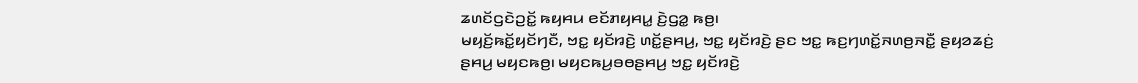ꤘꤛꤢꤩꤞꤢꤧꤑꤢꤩ꤭ ꤒꤟꤌꤣ ꤕꤢꤩꤊꤟꤌꤣ꤭ ꤢꤧ꤬ꤞꤤ꤭ ꤒꤥ꤬꤯
ꤗꤟꤢꤩ꤬ꤒꤢꤩ꤭ꤟꤢꤩꤚꤢꤪ, ꤠꤢ꤭ ꤟꤢꤩꤙꤢꤧ꤬ ꤛꤢꤩ꤭ꤔꤌꤣ꤬, ꤠꤢ꤭ ꤟꤢꤩꤙꤢꤧ꤬ ꤔꤢ ꤠꤢ꤭ ꤒꤢ꤬ꤚꤛꤢꤩ꤭ꤏꤛꤥ꤬ꤏꤢꤪ꤭ ꤔꤟꤤꤘꤢꤦ꤬ ꤔꤌꤣ꤬ ꤗꤟꤢꤒꤥ꤬꤯ ꤗꤟꤢꤒꤣ꤬ꤋꤥꤔꤌꤣ꤬ ꤠꤢ꤭ ꤟꤢꤩꤙꤢꤧ꤬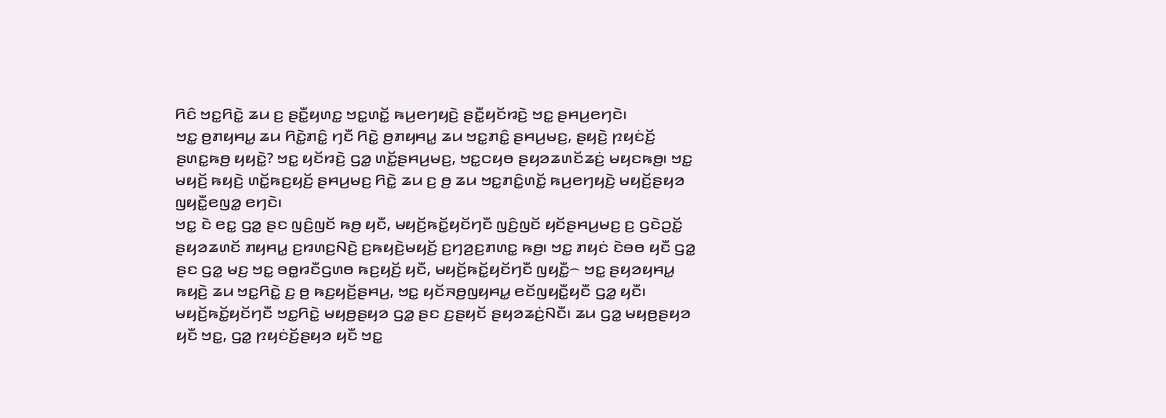ꤖꤢꤨ ꤠꤢ꤭ꤖꤢꤧ꤭ ꤘꤣ ꤢ꤬ ꤔꤢꤪ꤭ꤟꤛꤢ꤭ ꤠꤢ꤭ꤛꤢꤩ꤭ ꤒꤣ꤬ꤕꤚꤟꤢꤧ꤬ ꤔꤢꤪ꤭ꤟꤢꤩꤙꤢꤧ꤬ ꤠꤢ꤭ ꤔꤌꤣ꤬ꤕꤚꤢꤧ꤯
ꤠꤢ꤭ ꤥ꤬ꤊꤟꤌꤣ꤭ ꤘꤣ ꤖꤢꤧ꤭ꤊꤢꤨ꤭ ꤚꤢꤪ ꤖꤢꤧ꤭ ꤥ꤬ꤊꤟꤌꤣ꤭ ꤘꤣ ꤠꤢ꤭ꤊꤢꤨ꤭ ꤔꤌꤣ꤬ꤗꤢ꤬, ꤔꤟꤢꤧ꤬ ꤐꤟꤢꤦꤢꤩ꤬ ꤔꤛꤢ꤭ꤒꤥ꤬ ꤟꤟꤢꤧ꤭? ꤠꤢ꤭ ꤟꤢꤩꤙꤢꤧ꤬ ꤞꤤ꤭ ꤛꤢꤩ꤭ꤔꤌꤣ꤬ꤗꤢ꤬, ꤠꤢ꤭ꤍꤟꤥ ꤔꤟꤤꤘꤛꤢꤩꤘꤢꤦ꤬ ꤗꤟꤢꤒꤥ꤬꤯ ꤠꤢ꤭ ꤗꤟꤢꤩ꤬ ꤒꤟꤢꤧ꤬ ꤛꤢꤩ꤭ꤒꤢ꤬ꤟꤢꤩ꤬ ꤔꤌꤣ꤬ꤗꤢ꤬ ꤖꤢꤧ꤭ ꤘꤣ ꤢ꤬ ꤥ꤬ ꤘꤣ ꤠꤢ꤭ꤊꤢꤨ꤭ꤛꤢꤩ꤭ ꤒꤣ꤬ꤕꤚꤟꤢꤧ꤬ ꤗꤟꤢꤩ꤬ꤔꤟꤤ ꤜꤟꤢꤪ꤭ꤕꤜꤤ꤭ ꤕꤚꤢꤧ꤯
ꤠꤢ꤭ ꤢꤧ ꤕꤢ꤭ ꤞꤤ꤭ ꤔꤢ ꤜꤢꤨ꤬ꤜꤢꤩ ꤒꤥ꤬ ꤟꤢꤪ, ꤗꤟꤢꤩ꤬ꤒꤢꤩ꤭ꤟꤢꤩꤚꤢꤪ ꤜꤢꤨ꤬ꤜꤢꤩ ꤟꤢꤩꤔꤌꤣ꤬ꤗꤢ꤬ ꤢ꤬ ꤞꤢꤧꤑꤢꤩ꤭ ꤔꤟꤤꤘꤛꤢꤩ ꤊꤟꤌꤣ꤭ ꤢ꤬ꤙꤛꤢ꤬ꤡꤢꤧ꤬ ꤢ꤬ꤒꤟꤢꤧ꤬ꤗꤟꤢꤩ꤬ ꤢ꤬ꤚꤤ꤬ꤢ꤬ꤊꤛꤢ꤭ ꤒꤥ꤬꤯ ꤠꤢ꤭ ꤊꤟꤢꤦ ꤢꤧꤋꤥ ꤟꤢꤪ ꤞꤤ꤭ ꤔꤢ ꤞꤤ꤭ ꤗꤢ꤬ ꤠꤢ꤭ ꤋꤥ꤭ꤙꤢꤪꤞꤛꤥ ꤒꤢ꤬ꤟꤢꤩ꤬ ꤟꤢꤪ, ꤗꤟꤢꤩ꤬ꤒꤢꤩ꤭ꤟꤢꤩꤚꤢꤪ ꤜꤟꤢꤪ꤭꤮ ꤠꤢ꤭ ꤔꤟꤤꤟꤌꤣ꤭ ꤒꤟꤢꤧ꤬ ꤘꤣ ꤠꤢ꤭ꤖꤢꤧ꤭ ꤢ꤬ ꤥ꤬ ꤒꤢ꤬ꤟꤢꤩ꤬ꤔꤌꤣ꤬, ꤠꤢ꤭ ꤟꤢꤩꤏꤥ꤬ꤜꤟꤌꤣ꤭ ꤕꤢꤩꤜꤟꤢꤪ꤭ꤟꤢꤪ ꤞꤤ꤭ ꤟꤢꤪ꤯
ꤗꤟꤢꤩ꤬ꤒꤢꤩ꤭ꤟꤢꤩꤚꤢꤪ ꤠꤢ꤭ꤖꤢꤧ꤭ ꤗꤟꤥ꤬ꤔꤟꤤ ꤞꤤ꤭ ꤔꤢ ꤢ꤬ꤔꤟꤢꤩ ꤔꤟꤤꤘꤢꤦ꤬ꤡꤢꤪ꤯ ꤘꤣ ꤞꤤ꤭ ꤗꤟꤥ꤬ꤔꤟꤤ ꤟꤢꤪ ꤠꤢ꤭, ꤞꤤ꤭ ꤐꤟꤢꤦꤢꤩ꤬ꤔꤟꤤ ꤟꤢꤪ ꤠꤢ꤭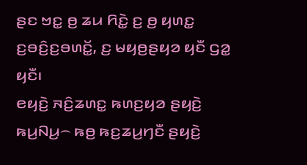ꤔꤢ ꤠꤢ꤭ ꤥ꤬ ꤘꤣ ꤖꤢꤧ꤭ ꤢ꤬ ꤥ꤬ ꤟꤛꤢ꤭ ꤢ꤬ꤋꤢꤨ꤬ꤢ꤬ꤋꤛꤢꤩ꤭, ꤢ꤬ ꤗꤟꤥ꤬ꤔꤟꤤ ꤟꤢꤪ ꤞꤤ꤭ ꤟꤢꤪ꤯
ꤕꤟꤢꤧ꤬ ꤏꤢꤨ꤬ꤘꤛꤢ꤭ ꤒꤛꤢ꤬ꤟꤤ ꤔꤟꤢꤧ꤬ ꤒꤣ꤬ꤡꤣ꤬꤮ ꤒꤥ꤬ ꤒꤢ꤬ꤘꤣ꤬ꤚꤢꤪ ꤔꤟꤢꤧ꤬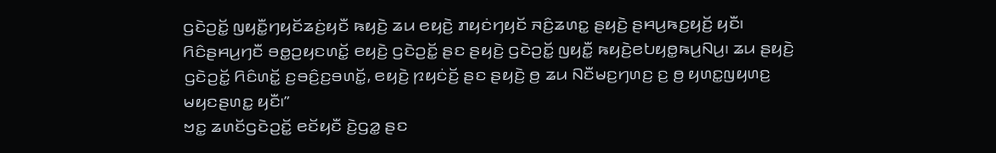ꤞꤢꤧꤑꤢꤩ꤭ ꤜꤟꤢꤪ꤭ꤚꤟꤢꤩꤘꤢꤦ꤬ꤟꤢꤪ ꤒꤟꤢꤧ꤬ ꤘꤣ ꤕꤟꤢꤧ꤬ ꤊꤟꤢꤦꤚꤟꤢꤩ ꤏꤢꤨ꤬ꤘꤛꤢ꤭ ꤔꤟꤢꤧ꤬ ꤔꤌꤣ꤬ꤒꤢ꤬ꤟꤢꤩ꤬ ꤟꤢꤪ꤯ ꤖꤢꤨꤔꤌꤣ꤬ꤚꤢꤪ ꤋꤥ꤭ꤑꤟꤢꤛꤢꤩ꤭ ꤕꤟꤢꤧ꤬ ꤞꤢꤧꤑꤢꤩ꤭ ꤔꤢ ꤔꤟꤢꤧ꤬ ꤞꤢꤧꤑꤢꤩ꤭ ꤜꤟꤢꤪ꤭ ꤒꤟꤢꤧ꤬ꤕꤝꤟꤥ꤭ꤒꤣ꤬ꤡꤣ꤬꤯ ꤘꤣ ꤔꤟꤢꤧ꤬ ꤞꤢꤧꤑꤢꤩ꤭ ꤖꤢꤨꤛꤢꤩ꤭ ꤢ꤬ꤋꤢꤨ꤬ꤢ꤬ꤋꤛꤢꤩ꤭, ꤕꤟꤢꤧ꤬ ꤐꤟꤢꤦꤢꤩ꤬ ꤔꤢ ꤔꤟꤢꤧ꤬ ꤥ꤬ ꤘꤣ ꤡꤢꤪꤗꤢ꤬ꤚꤛꤢ꤬ ꤢ꤬ ꤥ꤬ ꤟꤛꤢ꤭ꤜꤟꤛꤢ꤬ ꤗꤟꤢꤔꤛꤢ꤭ ꤟꤢꤪ꤯”
ꤠꤢ꤭ ꤘꤛꤢꤩꤞꤢꤧꤑꤢꤩ꤭ ꤕꤢꤩꤟꤢꤪ ꤢꤧ꤬ꤞꤤ꤭ ꤔꤢ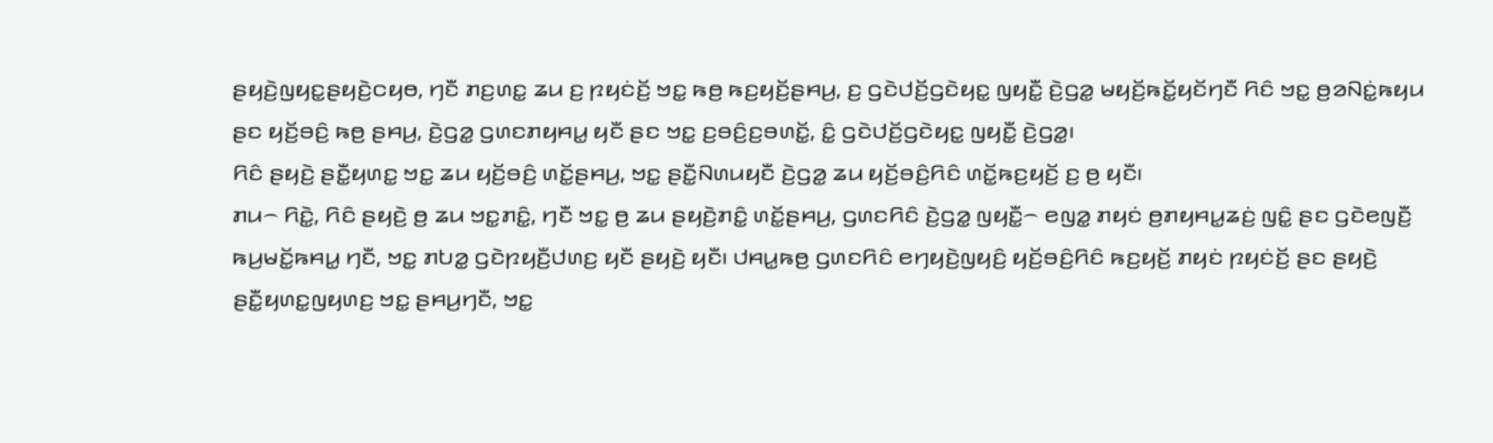ꤔꤟꤢꤧ꤬ꤜꤟꤢ꤭ꤔꤟꤢꤧ꤬ꤍꤟꤥ, ꤚꤢꤪ ꤊꤢ꤬ꤛꤢ꤭ ꤘꤣ ꤢ꤬ ꤐꤟꤢꤦꤢꤩ꤬ ꤠꤢ꤭ ꤒꤥ꤬ ꤒꤢ꤬ꤟꤢꤩ꤬ꤔꤌꤣ꤬, ꤢ꤬ ꤞꤢꤧꤓꤢꤩ꤬ꤞꤢꤧꤟꤢ꤭ ꤜꤟꤢꤪ꤭ ꤢꤧ꤬ꤞꤤ꤭ ꤗꤟꤢꤩ꤬ꤒꤢꤩ꤭ꤟꤢꤩꤚꤢꤪ ꤖꤢꤨ ꤠꤢ꤭ ꤥ꤬ꤤꤡꤢꤦ꤭ꤒꤟꤣ ꤔꤢ ꤟꤢꤩ꤬ꤋꤢꤨ꤬ ꤒꤥ꤬ ꤔꤌꤣ꤬, ꤢꤧ꤬ꤞꤤ꤭ ꤞꤛꤢꤊꤟꤌꤣ꤭ ꤟꤢꤪ ꤔꤢ ꤠꤢ꤭ ꤢ꤬ꤋꤢꤨ꤬ꤢ꤬ꤋꤛꤢꤩ꤭, ꤢꤨ꤭ ꤞꤢꤧꤓꤢꤩ꤬ꤞꤢꤧꤟꤢ꤭ ꤜꤟꤢꤪ꤭ ꤢꤧ꤬ꤞꤤ꤭꤯
ꤖꤢꤨ ꤔꤟꤢꤧ꤬ ꤔꤢꤪ꤭ꤟꤛꤢ꤭ ꤠꤢ꤭ ꤘꤣ ꤟꤢꤩ꤬ꤋꤢꤨ꤬ ꤛꤢꤩ꤭ꤔꤌꤣ꤬, ꤠꤢ꤭ ꤔꤢꤪ꤭ꤡꤛꤣꤟꤢꤪ ꤢꤧ꤬ꤞꤤ꤭ ꤘꤣ ꤟꤢꤩ꤬ꤋꤢꤨ꤬ꤖꤢꤨ ꤛꤢꤩ꤭ꤒꤢ꤬ꤟꤢꤩ꤬ ꤢ꤬ ꤥ꤬ ꤟꤢꤪ꤯
ꤊꤣ꤮ ꤖꤢꤧ꤭, ꤖꤢꤨ ꤔꤟꤢꤧ꤬ ꤥ꤬ ꤘꤣ ꤠꤢ꤭ꤊꤢꤨ꤭, ꤚꤢꤪ ꤠꤢ꤭ ꤥ꤬ ꤘꤣ ꤔꤟꤢꤧ꤬ꤊꤢꤨ꤭ ꤛꤢꤩ꤭ꤔꤌꤣ꤬, ꤞꤛꤢꤖꤢꤨ ꤢꤧ꤬ꤞꤤ꤭ ꤜꤟꤢꤪ꤭꤮ ꤕꤜꤤ꤭ ꤊꤟꤢꤦ ꤥ꤬ꤊꤟꤌꤣ꤭ꤘꤢꤦ꤬ ꤜꤢꤨ꤭ ꤔꤢ ꤞꤢꤧꤕꤜꤢꤪ꤬ ꤒꤣ꤬ꤗꤢꤩ꤭ꤒꤌꤣ꤭ ꤚꤢꤪ, ꤠꤢ꤭ ꤊꤝꤤ꤭ ꤞꤢꤧꤐꤟꤢꤪ꤬ꤓꤛꤢ꤬ ꤟꤢꤪ ꤔꤟꤢꤧ꤬ ꤟꤢꤪ꤯ ꤓꤌꤣ꤭ꤒꤥ꤬ ꤞꤛꤢꤖꤢꤨ ꤕꤚꤟꤢꤧ꤬ꤜꤟꤢꤨ꤬ ꤟꤢꤩ꤬ꤋꤢꤨ꤬ꤖꤢꤨ ꤒꤢ꤬ꤟꤢꤩ꤬ ꤊꤟꤢꤦ ꤐꤟꤢꤦꤢꤩ꤬ ꤔꤢ ꤔꤟꤢꤧ꤬ ꤔꤢꤪ꤭ꤟꤛꤢ꤭ꤜꤟꤛꤢ꤬ ꤠꤢ꤭ ꤔꤌꤣ꤬ꤚꤢꤪ, ꤠꤢ꤭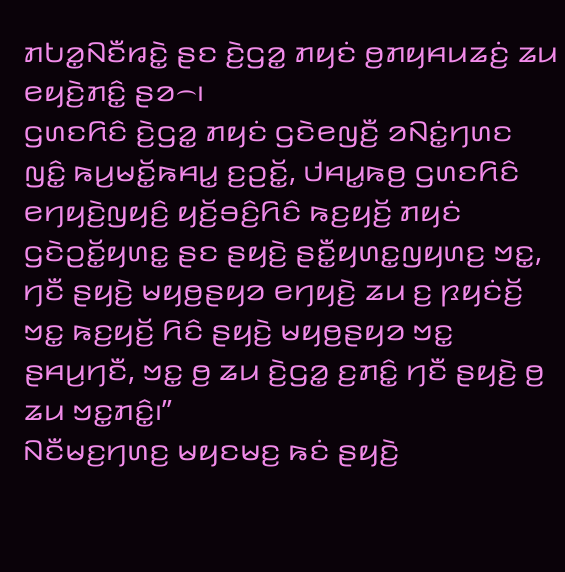ꤊꤝꤤ꤭ꤡꤢꤪꤙꤢꤧ꤭ ꤔꤢ ꤢꤧ꤬ꤞꤤ꤭ ꤊꤟꤢꤦ ꤥ꤬ꤊꤟꤌꤣꤘꤢꤦ꤬ ꤘꤣ ꤕꤟꤢꤧ꤬ꤊꤢꤨ꤭ ꤔꤤ꤮꤯
ꤞꤛꤢꤖꤢꤨ ꤢꤧ꤬ꤞꤤ꤭ ꤊꤟꤢꤦ ꤞꤢꤧꤕꤜꤢꤪ꤬ ꤤꤡꤢꤦ꤭ꤚꤛꤢ ꤜꤢꤨ꤭ ꤒꤣ꤬ꤗꤢꤩ꤭ꤒꤌꤣ꤭ ꤢ꤬ꤑꤢꤩ꤭, ꤓꤌꤣ꤭ꤒꤥ꤬ ꤞꤛꤢꤖꤢꤨ ꤕꤚꤟꤢꤧ꤬ꤜꤟꤢꤨ꤬ ꤟꤢꤩ꤬ꤋꤢꤨ꤬ꤖꤢꤨ ꤒꤢ꤬ꤟꤢꤩ꤬ ꤊꤟꤢꤦ ꤞꤢꤧꤑꤢꤩ꤭ꤟꤛꤢ꤭ ꤔꤢ ꤔꤟꤢꤧ꤬ ꤔꤢꤪ꤭ꤟꤛꤢ꤭ꤜꤟꤛꤢ꤬ ꤠꤢ꤭, ꤚꤢꤪ ꤔꤟꤢꤧ꤬ ꤗꤟꤥ꤬ꤔꤟꤤ ꤕꤚꤟꤢꤧ꤬ ꤘꤣ ꤢ꤬ ꤐꤟꤢꤦꤢꤩ꤬ ꤠꤢ꤭ ꤒꤢ꤬ꤟꤢꤩ꤬ ꤖꤢꤨ ꤔꤟꤢꤧ꤬ ꤗꤟꤥ꤬ꤔꤟꤤ ꤠꤢ꤭ ꤔꤌꤣ꤬ꤚꤢꤪ, ꤠꤢ꤭ ꤥ꤬ ꤘꤣ ꤢꤧ꤬ꤞꤤ꤭ ꤢ꤬ꤊꤢꤨ꤭ ꤚꤢꤪ ꤔꤟꤢꤧ꤬ ꤥ꤬ ꤘꤣ ꤠꤢ꤭ꤊꤢꤨ꤭꤯”
ꤡꤢꤪꤗꤢ꤬ꤚꤛꤢ꤬ ꤗꤟꤢꤗꤢ꤬ ꤒꤢꤦ ꤔꤟꤢꤧ꤬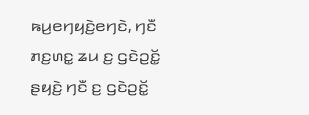ꤒꤣ꤬ꤕꤚꤟꤢꤧ꤬ꤕꤚꤢꤧ, ꤚꤢꤪ ꤊꤢ꤬ꤛꤢ꤭ ꤘꤣ ꤢ꤬ ꤞꤢꤧꤑꤢꤩ꤭ ꤔꤟꤢꤧ꤬ ꤚꤢꤪ ꤢ꤬ ꤞꤢꤧꤑꤢꤩ꤭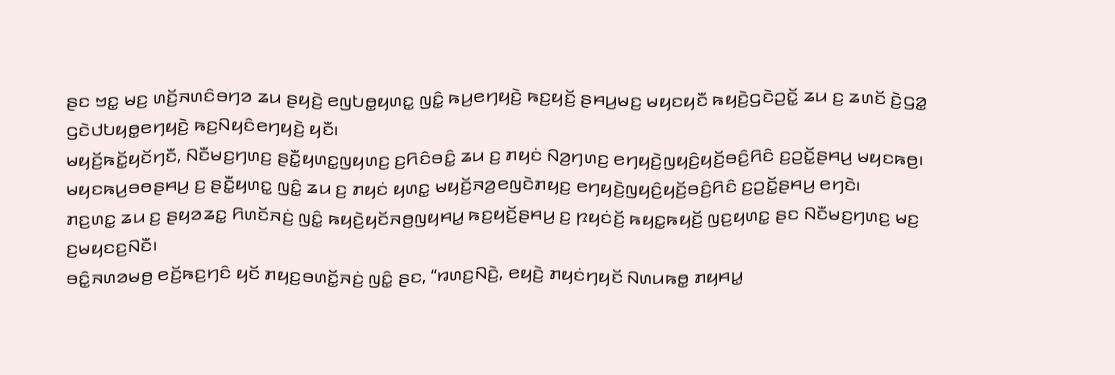ꤔꤢ ꤠꤢ꤭ ꤗꤢ꤬ ꤛꤢꤩ꤬ꤏꤛꤢꤨꤋꤚꤤ ꤘꤣ ꤔꤟꤢꤧ꤬ ꤕꤜꤝꤥ꤭ꤟꤛꤢ꤭ ꤜꤢꤨ꤭ ꤒꤣ꤬ꤕꤚꤟꤢꤧ꤬ ꤒꤢ꤬ꤟꤢꤩ꤬ ꤔꤌꤣ꤬ꤗꤢ꤬ ꤗꤟꤢꤟꤢꤪ ꤒꤟꤢꤧ꤬ꤞꤢꤧꤑꤢꤩ꤭ ꤘꤣ ꤢ꤬ ꤘꤛꤢꤩ ꤢꤧ꤬ꤞꤤ꤭ ꤞꤢꤧꤓꤝꤟꤥ꤭ꤕꤚꤟꤢꤧ꤬ ꤒꤢ꤬ꤡꤟꤢꤨꤕꤚꤟꤢꤧ꤬ ꤟꤢꤪ꤯
ꤗꤟꤢꤩ꤬ꤒꤢꤩ꤭ꤟꤢꤩꤚꤢꤪ, ꤡꤢꤪꤗꤢ꤬ꤚꤛꤢ꤬ ꤔꤢꤪ꤭ꤟꤛꤢ꤭ꤜꤟꤛꤢ꤬ ꤢ꤬ꤖꤢꤨꤋꤢꤨ꤭ ꤘꤣ ꤢ꤬ ꤊꤟꤢꤦ ꤡꤤ꤬ꤚꤛꤢ꤬ ꤕꤚꤟꤢꤧ꤬ꤜꤟꤢꤨ꤬ꤟꤢꤩ꤬ꤋꤢꤨ꤬ꤖꤢꤨ ꤢ꤬ꤑꤢꤩ꤭ꤔꤌꤣ꤬ ꤗꤟꤢꤒꤥ꤬꤯ ꤗꤟꤢꤒꤣ꤬ꤋꤥꤔꤌꤣ꤬ ꤢ꤬ ꤔꤢꤪ꤭ꤟꤛꤢ꤭ ꤜꤢꤨ꤭ ꤘꤣ ꤢ꤬ ꤊꤟꤢꤦ ꤟꤛꤢ꤭ ꤗꤟꤢꤩ꤬ꤏꤤ꤬ꤕꤜꤢꤧꤊꤟꤢ꤬ ꤕꤚꤟꤢꤧ꤬ꤜꤟꤢꤨ꤬ꤟꤢꤩ꤬ꤋꤢꤨ꤬ꤖꤢꤨ ꤢ꤬ꤑꤢꤩ꤭ꤔꤌꤣ꤬ ꤕꤚꤢꤧ꤯
ꤊꤢ꤬ꤛꤢ꤭ ꤘꤣ ꤢ꤬ ꤔꤟꤤꤘꤢ꤭ ꤖꤛꤢꤩꤏꤢꤦ꤬ ꤜꤢꤨ꤭ ꤒꤟꤢꤧ꤬ꤟꤢꤩꤏꤥ꤬ꤜꤟꤌꤣ꤭ ꤒꤢ꤬ꤟꤢꤩ꤬ꤔꤌꤣ꤬ ꤢ꤬ ꤐꤟꤢꤦꤢꤩ꤬ ꤒꤟꤢ꤭ꤒꤟꤢꤩ꤬ ꤜꤢ꤬ꤟꤛꤢ꤭ ꤔꤢ ꤡꤢꤪꤗꤢ꤬ꤚꤛꤢ꤬ ꤗꤢ꤬ ꤢ꤬ꤗꤟꤢꤢ꤬ꤡꤢꤪ꤯
ꤋꤢꤨ꤭ꤏꤛꤤꤗꤥ꤬ ꤕꤢꤩ꤬ꤒꤢ꤬ꤚꤢꤨ ꤟꤢꤩ ꤊꤟꤢ꤬ꤋꤛꤢꤩ꤭ꤏꤢꤦ꤬ ꤜꤢꤨ꤭ ꤔꤢ, “ꤙꤛꤢ꤬ꤡꤢꤧ꤬, ꤕꤟꤢꤧ꤬ ꤊꤟꤢꤦꤚꤟꤢꤩ ꤡꤛꤣꤒꤥ꤭ ꤊꤟꤌꤣ꤭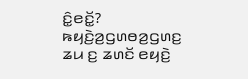ꤢꤨ꤭ꤕꤢꤩ꤭? ꤒꤟꤢꤧ꤬ꤤ꤬ꤞꤛꤥꤤ꤬ꤞꤛꤢ꤬ ꤘꤣ ꤢ꤬ ꤘꤛꤢꤩ ꤕꤟꤢꤧ꤬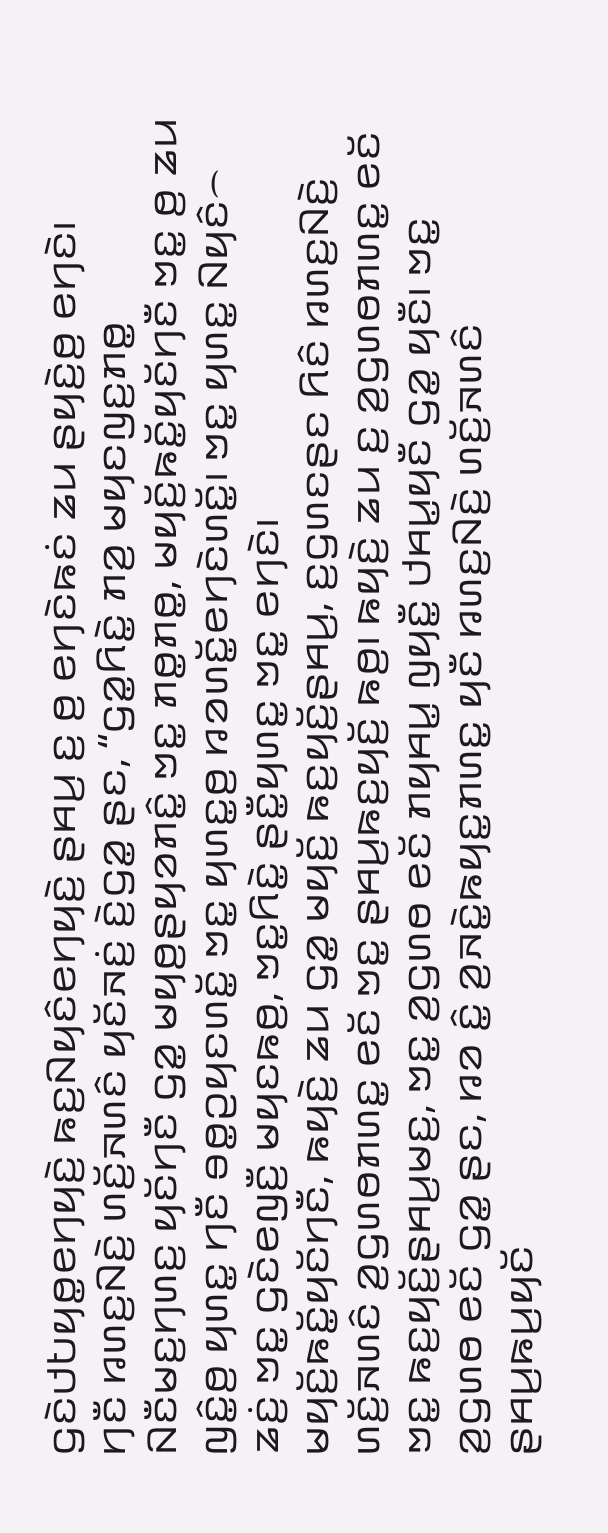ꤞꤢꤧꤓꤝꤟꤥ꤭ꤕꤚꤟꤢꤧ꤬ ꤒꤢ꤬ꤡꤟꤢꤨꤕꤚꤟꤢꤧ꤬ ꤔꤌꤣ꤬ ꤢ꤬ ꤥ꤬ ꤕꤚꤢꤧꤒꤢꤦ ꤘꤣ ꤔꤟꤢꤧ꤬ꤥ꤬ ꤕꤚꤢꤧ꤯
ꤚꤢꤪ ꤙꤛꤢ꤬ꤡꤢꤧ꤬ ꤛꤢꤩ꤬ꤏꤛꤢꤨ ꤟꤢꤩꤏꤢꤦ꤬ ꤢꤧ꤬ꤞꤤ꤭ ꤔꤢ, “ꤞꤤ꤭ꤖꤢꤧ꤭ ꤊꤤ꤬ ꤗꤟꤢꤜꤢ꤬ꤊꤥ꤭ ꤡꤢꤪꤗꤢ꤬ꤚꤛꤢ꤬ ꤟꤢꤩꤚꤢꤪ ꤞꤤ꤭ ꤗꤟꤥ꤬ꤔꤟꤤꤊꤢꤨ꤭ ꤠꤢ꤭ ꤊꤥ꤭ꤊꤥ꤭, ꤗꤟꤢꤩ꤬ꤒꤢꤩ꤭ꤟꤢꤩꤚꤢꤪ ꤠꤢ꤭ ꤥ꤬ ꤘꤣ ꤜꤢꤨ꤭ꤥ꤬ ꤟꤛꤢ꤭ ꤚꤢꤪ ꤋꤥ꤭ꤑꤟꤢꤛꤢꤩ꤭ ꤠꤢ꤭ ꤟꤛꤢ꤭ꤥ꤬ ꤙꤤꤛꤢꤩ꤭ꤕꤚꤢꤧꤛꤢꤩ꤭꤯ ꤠꤢ꤭ ꤟꤛꤢ꤭ ꤡꤟꤢꤨ꤮ ꤘꤢꤦ꤬ ꤠꤢ꤭ ꤞꤢꤧꤕꤜꤢꤪ꤬ ꤗꤟꤢꤒꤥ꤬, ꤠꤢ꤭ꤖꤢꤧ꤭ ꤔꤢꤪ꤭ꤟꤛꤢ꤭ ꤠꤢ꤭ ꤕꤚꤢꤧ꤯
ꤗꤟꤢꤩ꤬ꤒꤢꤩ꤭ꤟꤢꤩꤚꤢꤪ, ꤒꤟꤢꤧ꤬ ꤘꤣ ꤞꤤ꤭ ꤗꤟꤢꤩ꤬ ꤒꤢ꤬ꤟꤢꤩ꤬ꤔꤌꤣ꤬, ꤢ꤬ꤞꤛꤢꤔꤢ ꤖꤢꤨ ꤙꤛꤢ꤬ꤡꤢꤧ꤬ ꤛꤢꤩ꤬ꤏꤛꤢꤨ ꤤ꤬ꤞꤛꤥꤊꤛꤢ꤭ ꤕꤢꤩ ꤠꤢ꤭ ꤔꤌꤣ꤬ꤒꤢ꤬ꤟꤢꤩ꤬ ꤒꤥ꤬꤯ ꤒꤟꤢꤧ꤬ ꤘꤣ ꤢ꤬ ꤤ꤬ꤞꤛꤥꤊꤛꤢ꤭ ꤕꤢꤩ ꤠꤢ꤭ ꤒꤢ꤬ꤟꤢꤩ꤬ꤔꤌꤣ꤬ꤗꤢ꤬, ꤠꤢ꤭ ꤤ꤬ꤞꤛꤥ ꤕꤢꤩ ꤊꤟꤌꤣ꤭ ꤜꤟꤢꤪ꤭ ꤓꤌꤣ꤭ꤟꤢꤪ ꤞꤤ꤭ ꤟꤢꤪ꤯ ꤠꤢ꤭ ꤤ꤬ꤞꤛꤥ ꤕꤢꤩ ꤞꤤ꤭ ꤔꤢ, ꤙꤤ ꤢꤨ꤭ ꤤ꤬ꤏꤢꤧ꤭ꤒꤟꤢ꤭ꤊꤛꤢ꤭ ꤟꤢꤪ ꤙꤛꤢ꤬ꤡꤢꤧ꤬ ꤛꤢꤩ꤬ꤏꤛꤢꤨ ꤔꤌꤣ꤬ꤒꤣ꤬ꤟꤢꤩ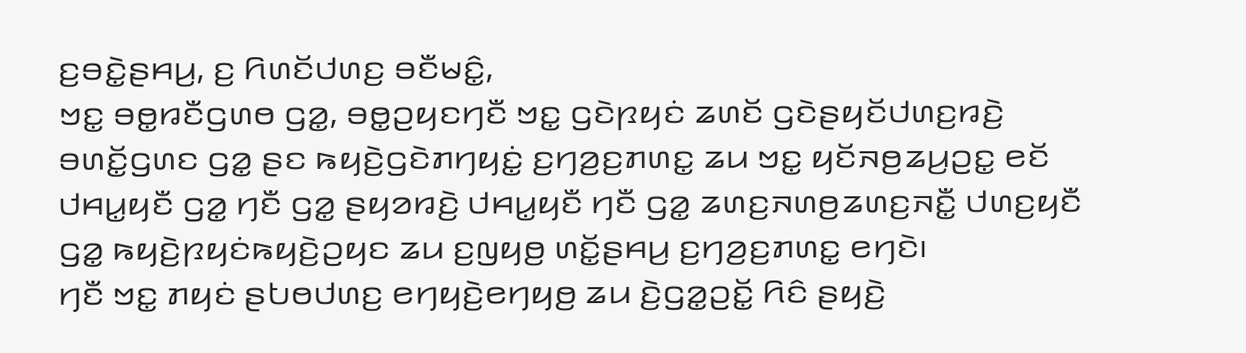ꤢ꤬ꤋꤢꤧ꤭ꤔꤌꤣ꤬, ꤢ꤬ ꤖꤛꤢꤩꤓꤛꤢ꤬ ꤋꤢꤪꤗꤢꤨ꤭,
ꤠꤢ꤭ ꤋꤥ꤭ꤙꤢꤪꤞꤛꤥ ꤞꤤ꤭, ꤋꤥ꤭ꤑꤟꤢꤚꤢꤪ ꤠꤢ꤭ ꤞꤢꤧꤐꤟꤢꤦ ꤘꤛꤢꤩ ꤞꤢꤧꤔꤟꤢꤩꤓꤛꤢ꤬ꤙꤢꤧ꤬ ꤋꤛꤢꤩ꤭ꤞꤛꤢ ꤞꤤ꤭ ꤔꤢ ꤒꤟꤢꤧ꤬ꤞꤢꤧꤊꤚꤟꤢꤦ꤭ ꤢ꤬ꤚꤤ꤬ꤢ꤬ꤊꤛꤢ꤭ ꤘꤣ ꤠꤢ꤭ ꤟꤢꤩꤏꤥ꤬ꤘꤣ꤬ꤑꤢ꤭ ꤕꤢꤩ ꤓꤌꤣ꤭ꤟꤢꤪ ꤞꤤ꤭ ꤚꤢꤪ ꤞꤤ꤭ ꤔꤟꤤꤙꤢꤧ꤬ ꤓꤌꤣ꤭ꤟꤢꤪ ꤚꤢꤪ ꤞꤤ꤭ ꤘꤛꤢ꤬ꤏꤛꤥ꤬ꤘꤛꤢ꤬ꤏꤢꤪ꤭ ꤓꤛꤢ꤬ꤟꤢꤪ ꤞꤤ꤭ ꤒꤟꤢꤧ꤬ꤐꤟꤢꤦꤒꤟꤢꤧ꤬ꤑꤟꤢ ꤘꤣ ꤢ꤬ꤜꤟꤥ꤬ ꤛꤢꤩ꤭ꤔꤌꤣ꤬ ꤢ꤬ꤚꤤ꤬ꤢ꤬ꤊꤛꤢ꤭ ꤕꤚꤢꤧ꤯
ꤚꤢꤪ ꤠꤢ꤭ ꤊꤟꤢꤦ ꤔꤝꤥꤓꤛꤢ꤬ ꤕꤚꤟꤢꤧ꤬ꤕꤚꤟꤥ꤬ ꤘꤣ ꤢꤧ꤬ꤞꤤ꤭ꤑꤢꤩ꤭ ꤖꤢꤨ ꤔꤟꤢꤧ꤬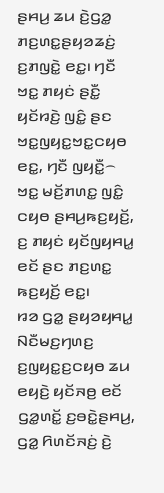ꤔꤌꤣ꤬ ꤘꤣ ꤢꤧ꤬ꤞꤤ꤭ ꤊꤢ꤬ꤛꤢ꤭ꤔꤟꤤꤘꤢꤦ꤬ ꤢ꤬ꤊꤜꤢꤧ꤭ ꤕꤢ꤭꤯ ꤚꤢꤪ ꤠꤢ꤭ ꤊꤟꤢꤦ ꤔꤢꤪ꤭ ꤟꤢꤩꤙꤢꤧ꤬ ꤜꤢꤨ꤭ ꤔꤢ ꤠꤢ꤭ꤜꤟꤢ꤭ꤠꤢ꤭ꤍꤟꤥ ꤕꤢ꤭, ꤚꤢꤪ ꤜꤟꤢꤪ꤭꤮ ꤠꤢ꤭ ꤗꤢꤩ꤬ꤊꤛꤢ꤭ ꤜꤢꤨ꤭ ꤍꤟꤥ ꤔꤌꤣ꤬ꤒꤢ꤬ꤟꤢꤩ꤬, ꤢ꤬ ꤊꤟꤢꤦ ꤟꤢꤩꤜꤟꤌꤣ꤭ ꤕꤢꤩ ꤔꤢ ꤊꤢ꤬ꤛꤢ꤭ ꤒꤢ꤬ꤟꤢꤩ꤬ ꤕꤢ꤭꤯
ꤙꤤ ꤞꤤ꤭ ꤔꤟꤤꤟꤌꤣ꤭ ꤡꤢꤪꤗꤢ꤬ꤚꤛꤢ꤬ ꤢ꤬ꤜꤟꤢ꤭ꤢ꤬ꤍꤟꤥ ꤘꤣ ꤕꤟꤢꤧ꤬ ꤟꤢꤩꤏꤥ꤬ ꤕꤢꤩ ꤞꤤ꤭ꤛꤢꤩ꤭ ꤢ꤬ꤋꤢꤧ꤭ꤔꤌꤣ꤬, ꤞꤤ꤭ ꤖꤛꤢꤩꤏꤢꤦ꤬ ꤢꤧ꤬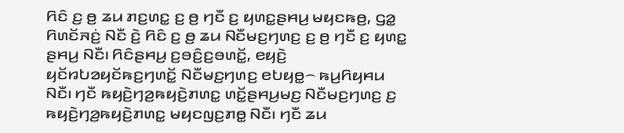ꤖꤢꤨ ꤢ꤬ ꤥ꤬ ꤘꤣ ꤊꤢ꤬ꤛꤢ꤭ ꤢ꤬ ꤥ꤬ ꤚꤢꤪ ꤢ꤬ ꤟꤛꤢ꤭ꤔꤌꤣ꤬ ꤗꤟꤢꤒꤥ꤬, ꤞꤤ꤭ ꤖꤛꤢꤩꤏꤢꤦ꤬ ꤡꤢꤪ ꤢꤧ꤬ ꤖꤢꤨ ꤢ꤬ ꤥ꤬ ꤘꤣ ꤡꤢꤪꤗꤢ꤬ꤚꤛꤢ꤬ ꤢ꤬ ꤥ꤬ ꤚꤢꤪ ꤢ꤬ ꤟꤛꤢ꤭ ꤔꤌꤣ꤬ ꤡꤢꤪ꤯ ꤖꤢꤨꤔꤌꤣ꤬ ꤢ꤬ꤋꤢꤨ꤬ꤢ꤬ꤋꤛꤢꤩ꤭, ꤕꤟꤢꤧ꤬ ꤟꤢꤩꤙꤝꤤꤟꤢꤩꤒꤢ꤬ꤚꤛꤢꤩ꤭ ꤡꤢꤪꤗꤢ꤬ꤚꤛꤢ꤬ ꤕꤝꤟꤥ꤭꤮ ꤒꤣ꤬ꤖꤟꤌꤣ ꤡꤢꤪ꤯ ꤚꤢꤪ ꤒꤟꤢꤧ꤬ꤚꤤ꤬ꤒꤟꤢꤧ꤬ꤊꤛꤢ꤭ ꤛꤢꤩ꤭ꤔꤌꤣ꤬ꤗꤢ꤬ ꤡꤢꤪꤗꤢ꤬ꤚꤛꤢ꤬ ꤢ꤬ ꤒꤟꤢꤧ꤬ꤚꤤ꤬ꤒꤟꤢꤧ꤬ꤊꤛꤢ꤭ ꤗꤟꤢꤜꤢ꤬ꤊꤥ꤭ ꤡꤢꤪ꤯ ꤚꤢꤪ ꤘꤣ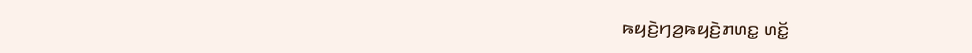ꤒꤟꤢꤧ꤬ꤚꤤ꤬ꤒꤟꤢꤧ꤬ꤊꤛꤢ꤭ ꤛꤢꤩ꤭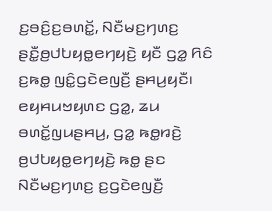ꤢ꤬ꤋꤢꤨ꤬ꤢ꤬ꤋꤛꤢꤩ꤭, ꤡꤢꤪꤗꤢ꤬ꤚꤛꤢ꤬ ꤔꤢꤪ꤭ꤥ꤬ꤓꤝꤟꤥ꤭ꤕꤚꤟꤢꤧ꤬ ꤟꤢꤪ ꤞꤤ꤭ ꤖꤢꤨ ꤢ꤬ꤒꤥ꤭ ꤜꤢꤨ꤭ꤞꤢꤧꤕꤜꤢꤪ꤬ ꤔꤌꤣ꤬ꤟꤢꤪ꤯
ꤕꤟꤌꤣꤠꤟꤛꤢ ꤞꤤ꤭, ꤘꤣ ꤋꤛꤢꤩ꤭ꤜꤣꤔꤌꤣ꤬, ꤞꤤ꤭ ꤒꤥ꤭ꤙꤢꤧ꤬ ꤥ꤬ꤓꤝꤟꤥ꤭ꤕꤚꤟꤢꤧ꤬ ꤒꤥ꤭ ꤔꤢ ꤡꤢꤪꤗꤢ꤬ꤚꤛꤢ꤬ ꤢ꤬ꤞꤢꤧꤕꤜꤢꤪ꤬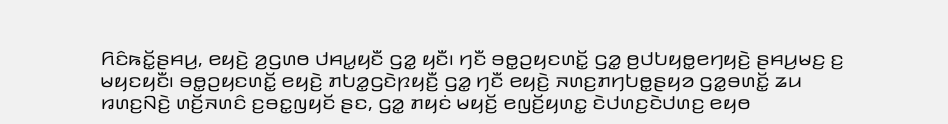ꤖꤢꤨꤒꤢꤩ꤭ꤔꤌꤣ꤬, ꤕꤟꤢꤧ꤬ ꤤ꤬ꤞꤛꤥ ꤓꤌꤣ꤭ꤟꤢꤪ ꤞꤤ꤭ ꤟꤢꤪ꤯ ꤚꤢꤪ ꤋꤥ꤭ꤑꤟꤢꤛꤢꤩ꤭ ꤞꤤ꤭ ꤥ꤬ꤓꤝꤟꤥ꤭ꤕꤚꤟꤢꤧ꤬ ꤔꤌꤣ꤬ꤗꤢ꤬ ꤢ꤬ ꤗꤟꤢꤟꤢꤪ꤯ ꤋꤥ꤭ꤑꤟꤢꤛꤢꤩ꤭ ꤕꤟꤢꤧ꤬ ꤊꤝꤤ꤭ꤞꤢꤧꤐꤟꤢꤪ꤬ ꤞꤤ꤭ ꤚꤢꤪ ꤕꤟꤢꤧ꤬ ꤏꤛꤢ꤬ꤊꤚꤝꤥ꤭ꤔꤟꤤ ꤞꤤ꤭ꤋꤛꤢꤩ꤭ ꤘꤣ ꤙꤛꤢ꤬ꤡꤢꤧ꤬ ꤛꤢꤩ꤬ꤏꤛꤢꤨ ꤢ꤬ꤋꤢ꤭ꤜꤟꤢꤩ ꤔꤢ, ꤞꤤ꤭ ꤊꤟꤢꤦ ꤗꤟꤢꤩ꤬ ꤕꤜꤢꤩ꤬ꤟꤛꤢ꤭ ꤢꤧꤓꤛꤢ꤬ꤢꤧꤓꤛꤢ꤬ ꤕꤟꤥ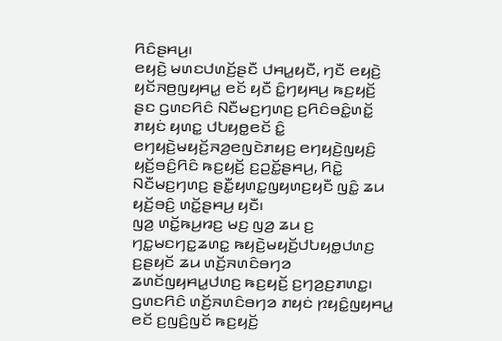ꤖꤢꤨꤔꤌꤣ꤬꤯
ꤕꤟꤢꤧ꤬ ꤗꤛꤢꤓꤛꤢꤩ꤬ꤔꤢꤪ ꤓꤌꤣ꤭ꤟꤢꤪ, ꤚꤢꤪ ꤕꤟꤢꤧ꤬ ꤟꤢꤩꤏꤥ꤬ꤜꤟꤌꤣ꤭ ꤕꤢꤩ ꤟꤢꤪ ꤢꤨ꤭ꤚꤟꤌꤣ꤬ ꤒꤢ꤬ꤟꤢꤩ꤬ ꤔꤢ ꤞꤛꤢꤖꤢꤨ ꤡꤢꤪꤗꤢ꤬ꤚꤛꤢ꤬ ꤢ꤬ꤖꤢꤨꤋꤢꤨ꤭ꤛꤢꤩ꤭ ꤊꤟꤢꤦ ꤟꤛꤢ꤭ ꤓꤝꤟꤥ꤭ꤕꤢꤩ ꤢꤨ꤭ ꤕꤚꤟꤢꤧ꤬ꤗꤟꤢꤩ꤬ꤏꤤ꤬ꤕꤜꤢꤧꤊꤟꤢ꤬ ꤕꤚꤟꤢꤧ꤬ꤜꤟꤢꤨ꤬ ꤟꤢꤩ꤬ꤋꤢꤨ꤬ꤖꤢꤨ ꤒꤢ꤬ꤟꤢꤩ꤬ ꤢ꤬ꤑꤢꤩ꤭ꤔꤌꤣ꤬, ꤖꤢꤧ꤭ ꤡꤢꤪꤗꤢ꤬ꤚꤛꤢ꤬ ꤔꤢꤪ꤭ꤟꤛꤢ꤭ꤜꤟꤛꤢ꤬ꤟꤢꤪ ꤜꤢꤨ꤭ ꤘꤣ ꤟꤢꤩ꤬ꤋꤢꤨ꤬ ꤛꤢꤩ꤭ꤔꤌꤣ꤬ ꤟꤢꤪ꤯
ꤜꤤ꤬ ꤛꤢꤩ꤭ꤒꤣ꤬ꤙꤢ꤬ ꤗꤢ꤬ ꤜꤤ꤬ ꤘꤣ ꤢ꤬ ꤚꤢ꤭ꤗꤢꤚꤢ꤭ꤘꤛꤢ꤭ ꤒꤟꤢꤧ꤬ꤗꤟꤢꤩ꤬ꤓꤝꤟꤥ꤭ꤓꤛꤢ꤬ ꤢ꤬ꤔꤟꤢꤩ ꤘꤣ ꤛꤢꤩ꤬ꤏꤛꤢꤨꤋꤚꤤ ꤘꤛꤢꤩꤜꤟꤌꤣ꤭ꤓꤛꤢ꤬ ꤒꤢ꤬ꤟꤢꤩ꤬ ꤢ꤬ꤚꤤ꤬ꤢ꤬ꤊꤛꤢ꤭꤯ ꤞꤛꤢꤖꤢꤨ ꤛꤢꤩ꤬ꤏꤛꤢꤨꤋꤚꤤ ꤊꤟꤢꤦ ꤐꤟꤢꤨ꤭ꤜꤟꤌꤣ꤭ ꤕꤢꤩ ꤢ꤬ꤜꤢꤨ꤬ꤜꤢꤩ ꤒꤢ꤬ꤟꤢꤩ꤬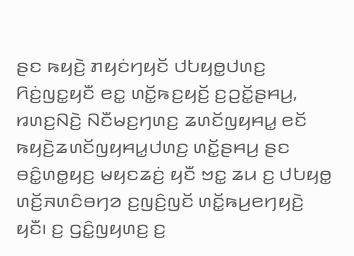ꤔꤢ ꤒꤟꤢꤧ꤬ ꤊꤟꤢꤦꤚꤟꤢꤩ ꤓꤝꤟꤥ꤭ꤓꤛꤢ꤬ ꤖꤢꤦ꤬ꤜꤢ꤭ꤟꤢꤪ ꤕꤢ꤭ ꤛꤢꤩ꤭ꤒꤢ꤬ꤟꤢꤩ꤬ ꤢ꤬ꤑꤢꤩ꤭ꤔꤌꤣ꤬, ꤙꤛꤢ꤬ꤡꤢꤧ꤬ ꤡꤢꤪꤗꤢ꤬ꤚꤛꤢ꤬ ꤘꤛꤢꤩꤜꤟꤌꤣ꤭ ꤕꤢꤩ ꤒꤟꤢꤧ꤬ꤘꤛꤢꤩꤜꤟꤌꤣ꤭ꤓꤛꤢ꤬ ꤛꤢꤩ꤭ꤔꤌꤣ꤬ ꤔꤢ ꤋꤢꤨ꤭ꤛꤥ꤭ꤟꤢ꤬ ꤗꤟꤢꤘꤢꤦ꤬ ꤟꤢꤪ ꤠꤢ꤭ ꤘꤣ ꤢ꤬ ꤓꤝꤟꤥ꤭ ꤛꤢꤩ꤬ꤏꤛꤢꤨꤋꤚꤤ ꤢ꤬ꤜꤢꤨ꤬ꤜꤢꤩ ꤛꤢꤩ꤭ꤒꤣ꤬ꤕꤚꤟꤢꤧ꤬ ꤟꤢꤪ꤯ ꤢ꤬ ꤞꤢꤨ꤭ꤜꤟꤛꤢ꤬ ꤢ꤬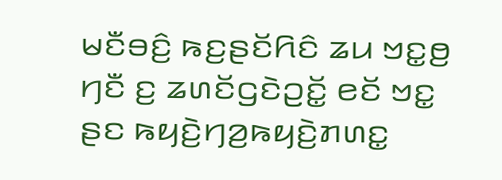ꤗꤢꤪꤋꤢꤨ꤬ ꤒꤢ꤬ꤔꤢꤩꤖꤢꤨ ꤘꤣ ꤠꤢ꤭ꤥ꤬ ꤚꤢꤪ ꤢ꤬ ꤘꤛꤢꤩꤞꤢꤧꤑꤢꤩ꤭ ꤕꤢꤩ ꤠꤢ꤭ ꤔꤢ ꤒꤟꤢꤧ꤬ꤚꤤ꤬ꤒꤟꤢꤧ꤬ꤊꤛꤢ꤭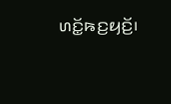ꤛꤢꤩ꤭ꤒꤢ꤬ꤟꤢꤩ꤬꤯